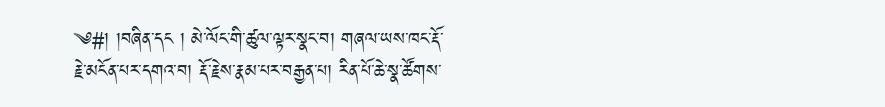༄#། །བཞིན་དང ། མེ་ལོང་གི་ཚུལ་ལྟར་སྣང་བ། གཞལ་ཡས་ཁང་རྡོ་རྗེ་མངོན་པར་དགའ་བ། རྡོ་རྗེས་རྣམ་པར་བརྒྱན་པ། རིན་པོ་ཆེ་སྣ་ཚོགས་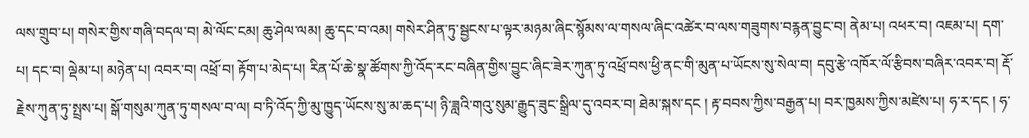ལས་གྲུབ་པ། གསེར་གྱིས་གཞི་བདལ་བ། མེ་ལོང་ངམ། ཆུ་ཤེལ་ལམ། ཆུ་དང་བ་འམ། གསེར་ཤིན་ཏུ་སྦྱངས་པ་ལྟར་མཉམ་ཞིང་སྙོམས་ལ་གསལ་ཞིང་འཚེར་བ་ལས་གཟུགས་བརྙན་བྱུང་བ། ནེམ་པ། འཕར་བ། འཇམ་པ། དག་པ། དང་བ། ལྡེམ་པ། མཉེན་པ། འབར་བ། འཕྲོ་བ། རྟོག་པ་མེད་པ། རིན་པོ་ཆེ་སྣ་ཚོགས་ཀྱི་འོད་རང་བཞིན་གྱིས་བྱུང་ཞིང་ཟེར་ཀུན་ཏུ་འཕྲོ་བས་ཕྱི་ནང་གི་མུན་པ་ཡོངས་སུ་སེལ་བ། དབུ་རྩེ་འཁོར་ལོ་རྩིབས་བཞིར་འབར་བ། རྡོ་རྗེས་ཀུན་ཏུ་སྤྲས་པ། སྒོ་གསུམ་ཀུན་ཏུ་གསལ་བ་ལ། བ་ཏི་འོད་ཀྱི་མུ་ཁྱུད་ཡོངས་སུ་མ་ཆད་པ། ཉི་ཟླའི་གའུ་སུམ་རྒྱུད་ཟུང་སྒྲིལ་དུ་འབར་བ། ཐེམ་སྐས་དང ། རྟ་བབས་ཀྱིས་བརྒྱན་པ། བར་ཁྱམས་ཀྱིས་མཛེས་པ། ཧ་ར་དང ། ཧ་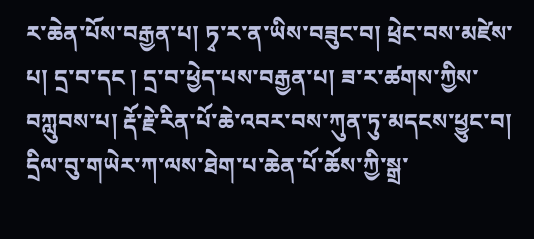ར་ཆེན་པོས་བརྒྱན་པ། ཏྭ་ར་ན་ཡིས་བཟུང་བ། ཕྲེང་བས་མཛེས་པ། དྲ་བ་དང ། དྲ་བ་ཕྱེད་པས་བརྒྱན་པ། ཟ་ར་ཚགས་ཀྱིས་བཀླུབས་པ། རྡོ་རྗེ་རིན་པོ་ཆེ་འབར་བས་ཀུན་ཏུ་མདངས་ཕྱུང་བ། དྲིལ་བུ་གཡེར་ཀ་ལས་ཐེག་པ་ཆེན་པོ་ཆོས་ཀྱི་སྒྲ་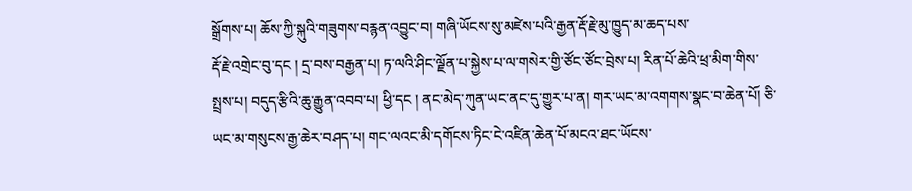སྒྲོགས་པ། ཆོས་ཀྱི་སྐུའི་གཟུགས་བརྙན་འབྱུང་བ། གཞི་ཡོངས་སུ་མཛེས་པའི་རྒྱན་རྡོ་རྗེ་མུ་ཁྱུད་མ་ཆད་པས་
རྡོ་རྗེ་འགྲེང་བུ་དང ། དྲ་བས་བརྒྱན་པ། ཏ་ལའི་ཤིང་ལྗོན་པ་སྐྱེས་པ་ལ་གསེར་གྱི་ཙོང་ཙོང་བྲེས་པ། རིན་པོ་ཆེའི་ཕྲ་མིག་གིས་སྤྲས་པ། བདུད་རྩིའི་ཆུ་རྒྱུན་འབབ་པ། ཕྱི་དང ། ནང་མེད་ཀུན་ཡང་ནང་དུ་གྱུར་པ་ན། གར་ཡང་མ་འགགས་སྣང་བ་ཆེན་པོ། ཅི་ཡང་མ་གསུངས་རྒྱ་ཆེར་བཤད་པ། གང་ལའང་མི་དགོངས་ཏིང་ངེ་འཛིན་ཆེན་པོ་མངའ་ཐང་ཡོངས་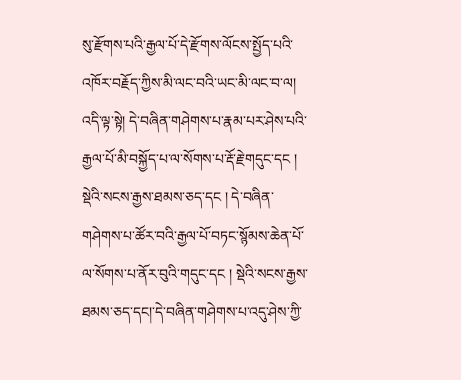སུ་རྫོགས་པའི་རྒྱལ་པོ་དེ་རྫོགས་ལོངས་སྤྱོད་པའི་འཁོར་བརྗོད་ཀྱིས་མི་ལང་བའི་ཡང་མི་ལང་བ་ལ། འདི་ལྟ་སྟེ། དེ་བཞིན་གཤེགས་པ་རྣམ་པར་ཤེས་པའི་རྒྱལ་པོ་མི་བསྐྱོད་པ་ལ་སོགས་པ་རྡོ་རྗེ་གདུང་དང ། སྡེའི་སངས་རྒྱས་ཐམས་ཅད་དང ། དེ་བཞིན་གཤེགས་པ་ཚོར་བའི་རྒྱལ་པོ་བཏང་སྙོམས་ཆེན་པོ་ལ་སོགས་པ་ནོར་བུའི་གདུང་དང ། སྡེའི་སངས་རྒྱས་ཐམས་ཅད་དང།་དེ་བཞིན་གཤེགས་པ་འདུ་ཤེས་ཀྱི་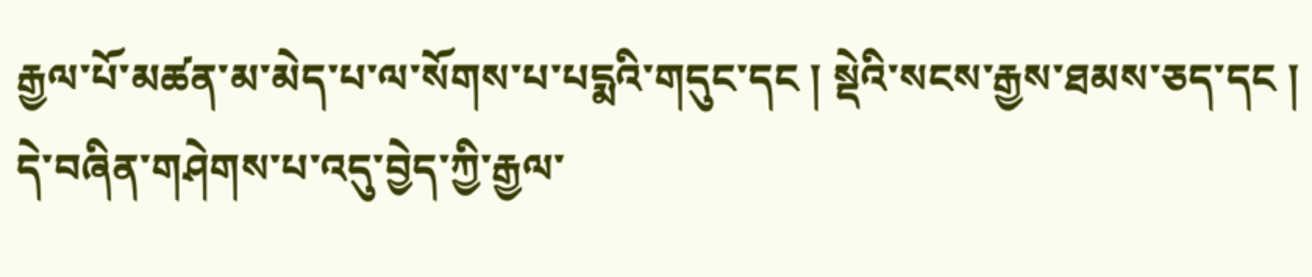རྒྱལ་པོ་མཚན་མ་མེད་པ་ལ་སོགས་པ་པདྨའི་གདུང་དང ། སྡེའི་སངས་རྒྱས་ཐམས་ཅད་དང ། དེ་བཞིན་གཤེགས་པ་འདུ་བྱེད་ཀྱི་རྒྱལ་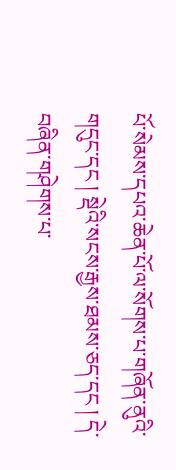པོ་སེམས་དཔའ་ཆེན་པོ་ལ་སོགས་པ་གཞོན་ནུའི་གདུང་དང ། སྡེའི་སངས་རྒྱས་ཐམས་ཅད་དང ། དེ་བཞིན་གཤེགས་པ་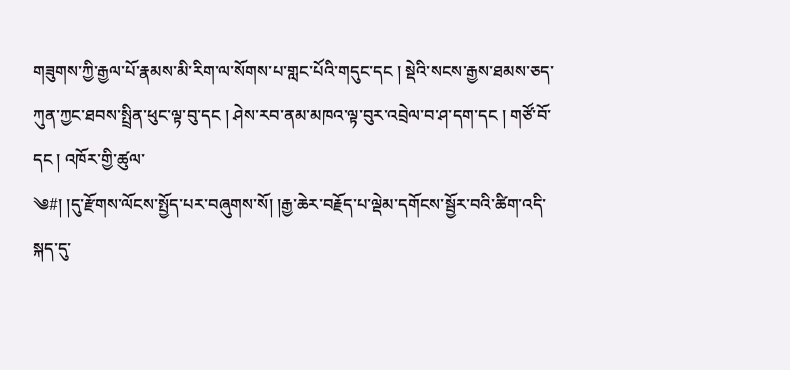གཟུགས་ཀྱི་རྒྱལ་པོ་རྣམས་མི་རིག་ལ་སོགས་པ་གླང་པོའི་གདུང་དང ། སྡེའི་སངས་རྒྱས་ཐམས་ཅད་ཀུན་ཀྱང་ཐབས་སྤྲིན་ཕུང་ལྟ་བུ་དང ། ཤེས་རབ་ནམ་མཁའ་ལྟ་བུར་འབྲེལ་བ་ཤ་དག་དང ། གཙོ་བོ་དང ། འཁོར་གྱི་ཚུལ་
༄#། །དུ་རྫོགས་ལོངས་སྤྱོད་པར་བཞུགས་སོ། །རྒྱ་ཆེར་བརྗོད་པ་ལྡེམ་དགོངས་སྦྱོར་བའི་ཚིག་འདི་སྐད་དུ་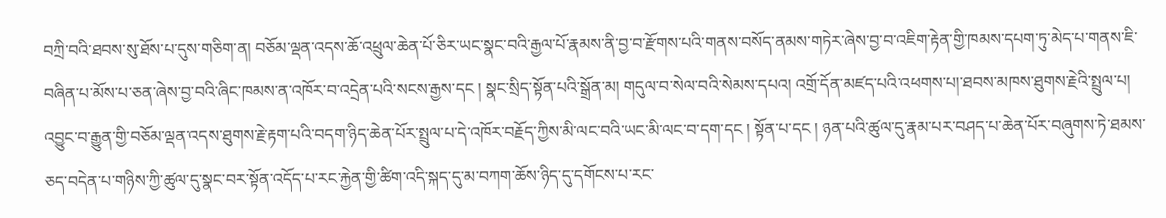བཀྲི་བའི་ཐབས་སུ་ཐོས་པ་དུས་གཅིག་ན། བཅོམ་ལྡན་འདས་ཆོ་འཕྲུལ་ཆེན་པོ་ཅིར་ཡང་སྣང་བའི་རྒྱལ་པོ་རྣམས་ནི་བྱ་བ་རྫོགས་པའི་གནས་བསོད་ནམས་གཏེར་ཞེས་བྱ་བ་འཇིག་རྟེན་གྱི་ཁམས་དཔག་ཏུ་མེད་པ་གནས་ཇི་བཞིན་པ་མོས་པ་ཅན་ཞེས་བྱ་བའི་ཞིང་ཁམས་ན་འཁོར་བ་འདྲེན་པའི་སངས་རྒྱས་དང ། སྣང་སྲིད་སྟོན་པའི་སྒྲོན་མ། གདུལ་བ་སེལ་བའི་སེམས་དཔའ། འགྲོ་དོན་མཛད་པའི་འཕགས་པ།་ཐབས་མཁས་ཐུགས་རྗེའི་སྤྲུལ་པ། འབྱུང་བ་རྒྱུན་གྱི་བཅོམ་ལྡན་འདས་ཐུགས་རྗེ་རྟག་པའི་བདག་ཉིད་ཆེན་པོར་སྤྲུལ་པ་དེ་འཁོར་བརྗོད་ཀྱིས་མི་ལང་བའི་ཡང་མི་ལང་བ་དག་དང ། སྟོན་པ་དང ། ཉན་པའི་ཚུལ་དུ་རྣམ་པར་བཤད་པ་ཆེན་པོར་བཞུགས་ཏེ་ཐམས་ཅད་བདེན་པ་གཉིས་ཀྱི་ཚུལ་དུ་སྣང་བར་སྟོན་འདོད་པ་རང་རྐྱེན་གྱི་ཚིག་འདི་སྐད་དུ་མ་བཀག་ཆོས་ཉིད་དུ་དགོངས་པ་རང་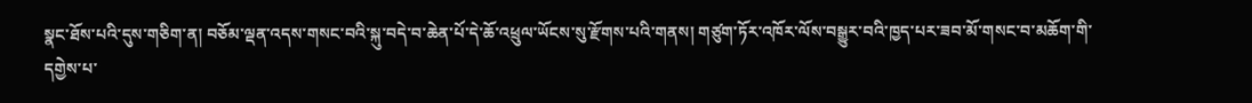སྣང་ཐོས་པའི་དུས་གཅིག་ན། བཅོམ་ལྡན་འདས་གསང་བའི་སྐུ་བདེ་བ་ཆེན་པོ་དེ་ཆོ་འཕྲུལ་ཡོངས་སུ་རྫོགས་པའི་གནས། གཙུག་ཏོར་འཁོར་ལོས་བསྒྱུར་བའི་ཁྱད་པར་ཟབ་མོ་གསང་བ་མཆོག་གི་དགྱེས་པ་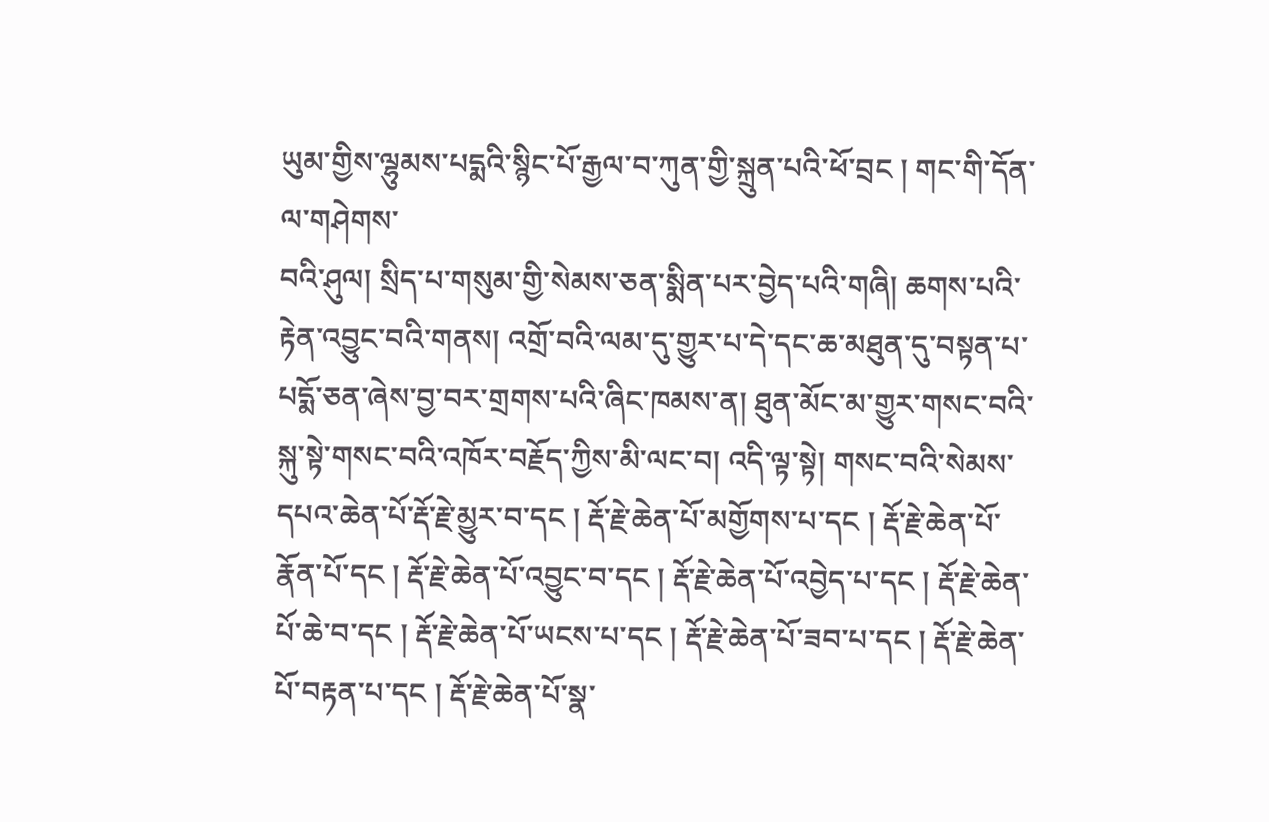ཡུམ་གྱིས་ལྷུམས་པདྨའི་སྙིང་པོ་རྒྱལ་བ་ཀུན་གྱི་སྐྲུན་པའི་ཕོ་བྲང ། གང་གི་དོན་ལ་གཤེགས་
བའི་ཤུལ། སྲིད་པ་གསུམ་གྱི་སེམས་ཅན་སྨིན་པར་བྱེད་པའི་གཞི། ཆགས་པའི་རྟེན་འབྱུང་བའི་གནས། འགྲོ་བའི་ལམ་དུ་གྱུར་པ་དེ་དང་ཆ་མཐུན་དུ་བསྟན་པ་པདྨོ་ཅན་ཞེས་བྱ་བར་གྲགས་པའི་ཞིང་ཁམས་ན། ཐུན་མོང་མ་གྱུར་གསང་བའི་སྐུ་སྟེ་གསང་བའི་འཁོར་བརྗོད་ཀྱིས་མི་ལང་བ། འདི་ལྟ་སྟེ། གསང་བའི་སེམས་དཔའ་ཆེན་པོ་རྡོ་རྗེ་མྱུར་བ་དང ། རྡོ་རྗེ་ཆེན་པོ་མགྱོགས་པ་དང ། རྡོ་རྗེ་ཆེན་པོ་རྣོན་པོ་དང ། རྡོ་རྗེ་ཆེན་པོ་འབྱུང་བ་དང ། རྡོ་རྗེ་ཆེན་པོ་འབྱེད་པ་དང ། རྡོ་རྗེ་ཆེན་པོ་ཆེ་བ་དང ། རྡོ་རྗེ་ཆེན་པོ་ཡངས་པ་དང ། རྡོ་རྗེ་ཆེན་པོ་ཟབ་པ་དང ། རྡོ་རྗེ་ཆེན་པོ་བརྟན་པ་དང ། རྡོ་རྗེ་ཆེན་པོ་སྣ་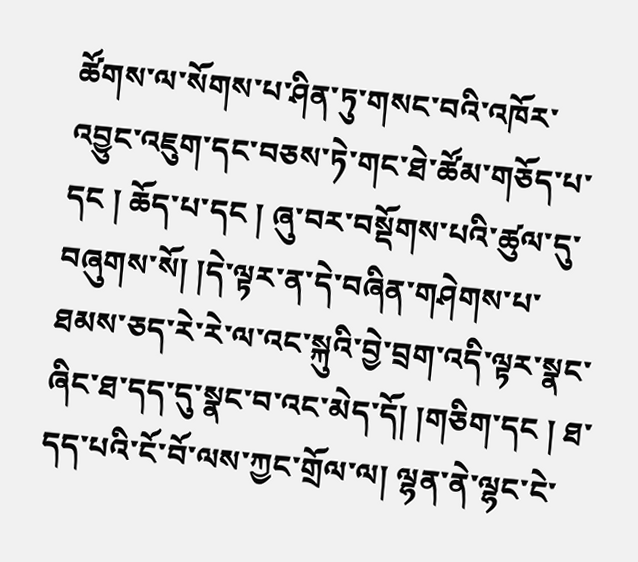ཚོགས་ལ་སོགས་པ་ཤིན་ཏུ་གསང་བའི་འཁོར་འབྱུང་འཇུག་དང་བཅས་ཏེ་གང་ཐེ་ཚོམ་གཅོད་པ་དང ། ཆོད་པ་དང ། ཞུ་བར་བསྡོགས་པའི་ཚུལ་དུ་བཞུགས་སོ། །དེ་ལྟར་ན་དེ་བཞིན་གཤེགས་པ་ཐམས་ཅད་རེ་རེ་ལ་འང་སྐུའི་བྱེ་བྲག་འདི་ལྟར་སྣང་ཞིང་ཐ་དད་དུ་སྣང་བ་འང་མེད་དོ། །གཅིག་དང ། ཐ་དད་པའི་ངོ་བོ་ལས་ཀྱང་གྲོལ་ལ། ལྷན་ནེ་ལྷང་ངེ་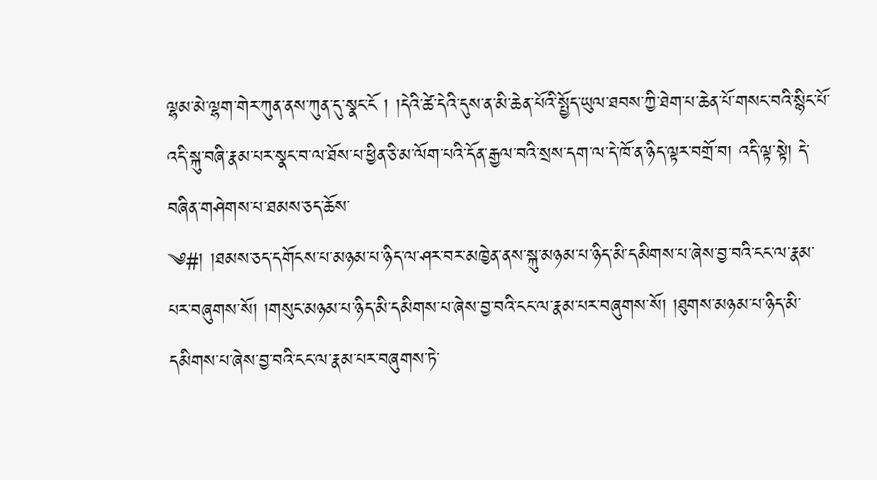ལྷམ་མེ་ལྷག་གེར་ཀུན་ནས་ཀུན་དུ་སྣང་ངོ ། །དེའི་ཚེ་དེའི་དུས་ན་མི་ཆེན་པོའི་སྤྱོད་ཡུལ་ཐབས་ཀྱི་ཐེག་པ་ཆེན་པོ་གསང་བའི་སྙིང་པོ་འདི་སྐུ་བཞི་རྣམ་པར་སྣང་བ་ལ་ཐོས་པ་ཕྱིན་ཅི་མ་ལོག་པའི་དོན་རྒྱལ་བའི་སྲས་དག་ལ་དེ་ཁོ་ན་ཉིད་ལྟར་བགྲོ་བ། འདི་ལྟ་སྟེ། དེ་བཞིན་གཤེགས་པ་ཐམས་ཅད་ཆོས་
༄#། །ཐམས་ཅད་དགོངས་པ་མཉམ་པ་ཉིད་ལ་ཤར་བར་མཁྱེན་ནས་སྐུ་མཉམ་པ་ཉིད་མི་དམིགས་པ་ཞེས་བྱ་བའི་ངང་ལ་རྣམ་པར་བཞུགས་སོ། །གསུང་མཉམ་པ་ཉིད་མི་དམིགས་པ་ཞེས་བྱ་བའི་ངང་ལ་རྣམ་པར་བཞུགས་སོ། །ཐུགས་མཉམ་པ་ཉིད་མི་དམིགས་པ་ཞེས་བྱ་བའི་ངང་ལ་རྣམ་པར་བཞུགས་ཏེ་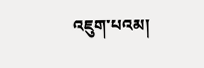འཇུག་པའམ།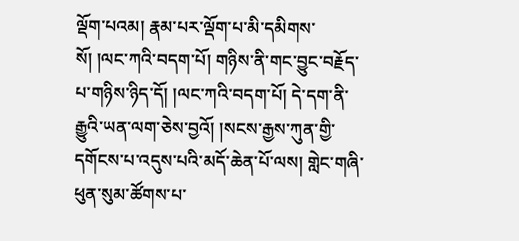ལྡོག་པའམ། རྣམ་པར་ལྡོག་པ་མི་དམིགས་སོ། །ལང་ཀའི་བདག་པོ། གཉིས་ནི་གང་བྱུང་བརྗོད་པ་གཉིས་ཉིད་དོ། །ལང་ཀའི་བདག་པོ། དེ་དག་ནི་རྒྱུའི་ཡན་ལག་ཅེས་བྱའོ། །སངས་རྒྱས་ཀུན་གྱི་དགོངས་པ་འདུས་པའི་མདོ་ཆེན་པོ་ལས། གླེང་གཞི་ཕུན་སུམ་ཚོགས་པ་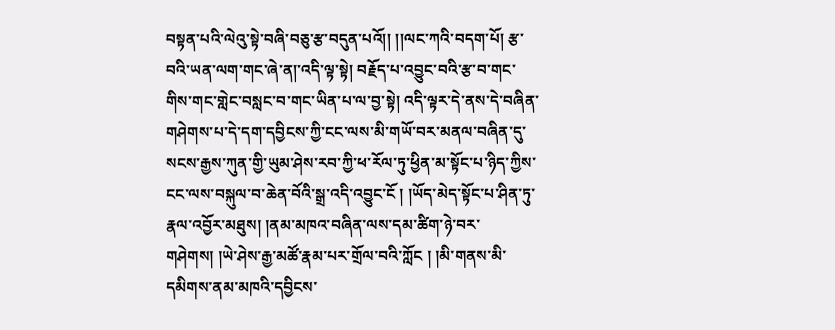བསྟན་པའི་ལེའུ་སྟེ་བཞི་བཅུ་རྩ་བདུན་པའོ།། །།ལང་ཀའི་བདག་པོ། རྩ་བའི་ཡན་ལག་གང་ཞེ་ན།་འདི་ལྟ་སྟེ། བརྗོད་པ་འབྱུང་བའི་རྩ་བ་གང་གིས་གང་གླེང་བསླང་བ་གང་ཡིན་པ་ལ་བྱ་སྟེ། འདི་ལྟར་དེ་ནས་དེ་བཞིན་གཤེགས་པ་དེ་དག་དབྱིངས་ཀྱི་ངང་ལས་མི་གཡོ་བར་མནལ་བཞིན་དུ་སངས་རྒྱས་ཀུན་གྱི་ཡུམ་ཤེས་རབ་ཀྱི་ཕ་རོལ་ཏུ་ཕྱིན་མ་སྟོང་པ་ཉིད་ཀྱིས་ངང་ལས་བསྐུལ་བ་ཆེན་བོའི་སྒྲ་འདི་འབྱུང་ངོ ། །ཡོད་མེད་སྟོང་པ་ཤིན་ཏུ་རྣལ་འབྱོར་མཐུས། །ནམ་མཁའ་བཞིན་ལས་དམ་ཚིག་ཉེ་བར་གཤེགས། །ཡེ་ཤེས་རྒྱ་མཚོ་རྣམ་པར་གྲོལ་བའི་ཀློང ། །མི་གནས་མི་དམིགས་ནམ་མཁའི་དབྱིངས་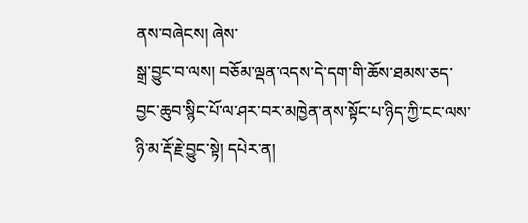ནས་བཞེངས། ཞེས་
སྒྲ་བྱུང་བ་ལས། བཅོམ་ལྡན་འདས་དེ་དག་གི་ཆོས་ཐམས་ཅད་བྱང་ཆུབ་སྙིང་པོ་ལ་ཤར་བར་མཁྱེན་ནས་སྟོང་པ་ཉིད་ཀྱི་ངང་ལས་ཉི་མ་རྡོ་རྗེ་བྱུང་སྟེ། དཔེར་ན།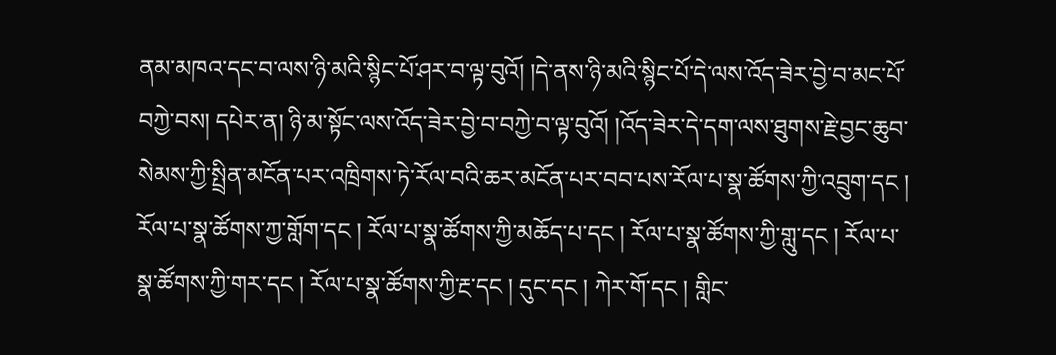ནམ་མཁའ་དང་བ་ལས་ཉི་མའི་སྙིང་པོ་ཤར་བ་ལྟ་བུའོ། །དེ་ནས་ཉི་མའི་སྙིང་པོ་དེ་ལས་འོད་ཟེར་བྱེ་བ་མང་པོ་བཀྱེ་བས། དཔེར་ན། ཉི་མ་སྟོང་ལས་འོད་ཟེར་བྱེ་བ་བཀྱེ་བ་ལྟ་བུའོ། །འོད་ཟེར་དེ་དག་ལས་ཐུགས་རྗེ་བྱང་ཆུབ་སེམས་ཀྱི་སྤྲིན་མངོན་པར་འཁྲིགས་ཏེ་རོལ་བའི་ཆར་མངོན་པར་བབ་པས་རོལ་པ་སྣ་ཚོགས་ཀྱི་འབྲུག་དང ། རོལ་པ་སྣ་ཚོགས་ཀྱ་གློག་དང ། རོལ་པ་སྣ་ཚོགས་ཀྱི་མཆོད་པ་དང ། རོལ་པ་སྣ་ཚོགས་ཀྱི་གླུ་དང ། རོལ་པ་སྣ་ཚོགས་ཀྱི་གར་དང ། རོལ་པ་སྣ་ཚོགས་ཀྱི་རྔ་དང ། དུང་དང ། ཀེར་གོ་དང ། གླིང་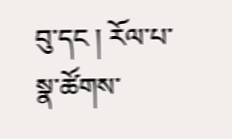བུ་དང ། རོལ་པ་སྣ་ཚོགས་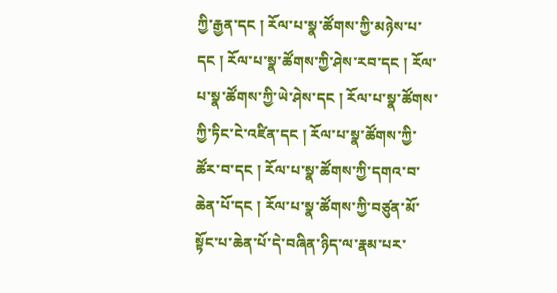ཀྱི་རྒྱན་དང ། རོལ་པ་སྣ་ཚོགས་ཀྱི་མཉེས་པ་དང ། རོལ་པ་སྣ་ཚོགས་ཀྱི་ཤེས་རབ་དང ། རོལ་པ་སྣ་ཚོགས་ཀྱི་ཡེ་ཤེས་དང ། རོལ་པ་སྣ་ཚོགས་ཀྱི་ཏིང་ངེ་འཛིན་དང ། རོལ་པ་སྣ་ཚོགས་ཀྱི་ཚོར་བ་དང ། རོལ་པ་སྣ་ཚོགས་ཀྱི་དགའ་བ་ཆེན་པོ་དང ། རོལ་པ་སྣ་ཚོགས་ཀྱི་བཙུན་མོ་སྟོང་པ་ཆེན་པོ་དེ་བཞིན་ཉིད་ལ་རྣམ་པར་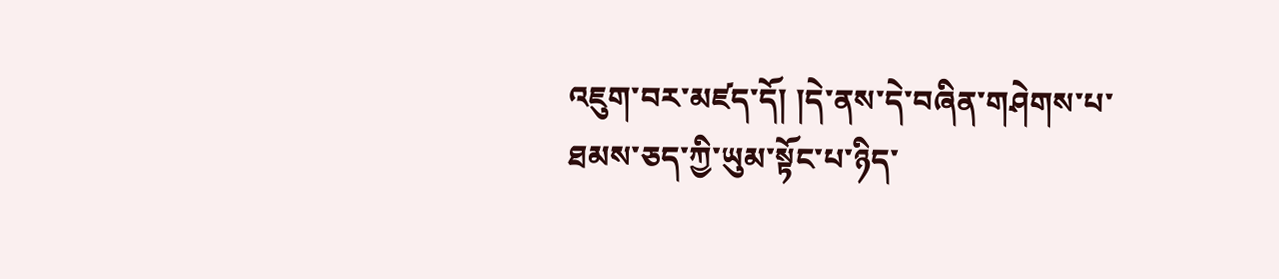འཇུག་བར་མཛད་དོ། །དེ་ནས་དེ་བཞིན་གཤེགས་པ་ཐམས་ཅད་ཀྱི་ཡུམ་སྟོང་པ་ཉིད་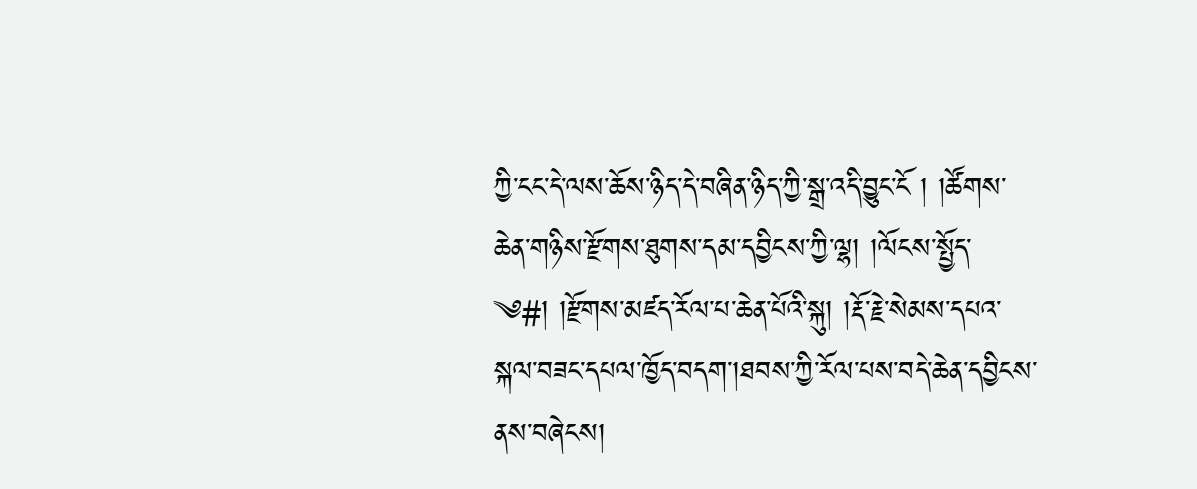ཀྱི་ངང་དེ་ལས་ཆོས་ཉིད་དེ་བཞིན་ཉིད་ཀྱི་སྒྲ་འདི་བྱུང་ངོ ། །ཚོགས་ཆེན་གཉིས་རྫོགས་ཐུགས་དམ་དབྱིངས་ཀྱི་ལྷ། །ལོངས་སྤྱོད་
༄#། །རྫོགས་མཛད་རོལ་པ་ཆེན་པོའི་སྐུ། །རྡོ་རྗེ་སེམས་དཔའ་སྐལ་བཟང་དཔལ་ཁྱོད་བདག་།ཐབས་ཀྱི་རོལ་པས་བདེ་ཆེན་དབྱིངས་ནས་བཞེངས།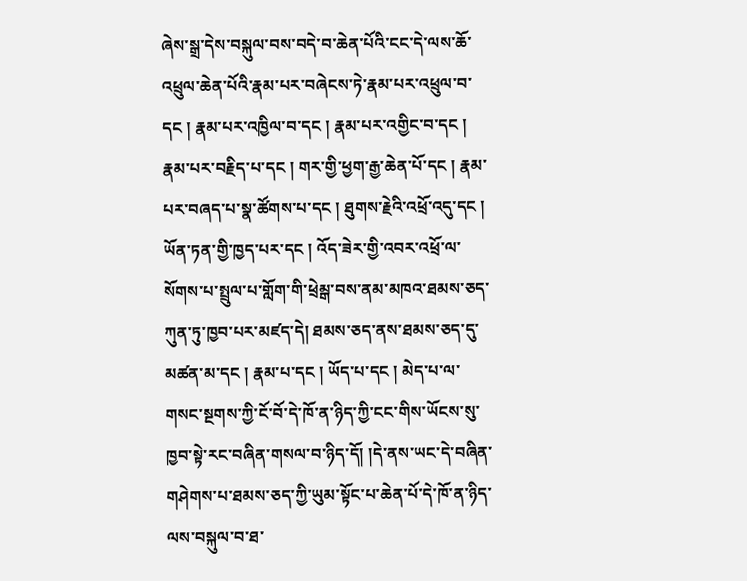ཞེས་སྒྲ་དེས་བསྐུལ་བས་བདེ་བ་ཆེན་པོའི་ངང་དེ་ལས་ཆོ་འཕྲུལ་ཆེན་པོའི་རྣམ་པར་བཞེངས་ཏེ་རྣམ་པར་འཕྲུལ་བ་དང ། རྣམ་པར་འཁྱིལ་བ་དང ། རྣམ་པར་འགྱིང་བ་དང ། རྣམ་པར་བརྗིད་པ་དང ། གར་གྱི་ཕྱག་རྒྱ་ཆེན་པོ་དང ། རྣམ་པར་བཞད་པ་སྣ་ཚོགས་པ་དང ། ཐུགས་རྗེའི་འཕྲོ་འདུ་དང ། ཡོན་ཏན་གྱི་ཁྱད་པར་དང ། འོད་ཟེར་གྱི་འབར་འཕྲོ་ལ་སོགས་པ་སྤྲུལ་པ་གློག་གི་ཕྲེམྒ་བས་ནམ་མཁའ་ཐམས་ཅད་ཀུན་ཏུ་ཁྱབ་པར་མཛད་དེ། ཐམས་ཅད་ནས་ཐམས་ཅད་དུ་མཚན་མ་དང ། རྣམ་པ་དང ། ཡོད་པ་དང ། མེད་པ་ལ་གསང་སྔགས་ཀྱི་ངོ་བོ་དེ་ཁོ་ན་ཉིད་ཀྱི་ངང་གིས་ཡོངས་སུ་ཁྱབ་སྟེ་རང་བཞིན་གསལ་བ་ཉིད་དོ། །དེ་ནས་ཡང་དེ་བཞིན་གཤེགས་པ་ཐམས་ཅད་ཀྱི་ཡུམ་སྟོང་པ་ཆེན་པོ་དེ་ཁོ་ན་ཉིད་ལས་བསྐུལ་བ་ཐ་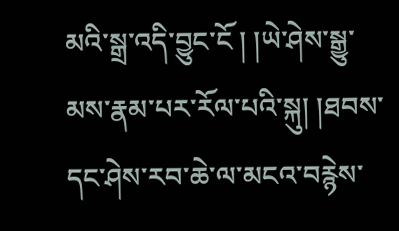མའི་སྒྲ་འདི་བྱུང་ངོ ། །ཡེ་ཤེས་སྒྱུ་མས་རྣམ་པར་རོལ་པའི་སྐུ། །ཐབས་དང་ཤེས་རབ་ཆེ་ལ་མངའ་བརྙེས་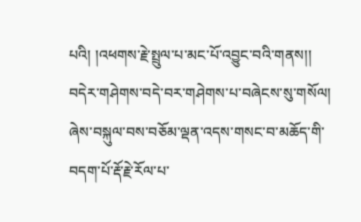པའི། །འཕགས་རྗེ་སྤྲུལ་པ་མང་པོ་འབྱུང་བའི་གནས།། བདེར་གཤེགས་བདེ་བར་གཤེགས་པ་བཞེངས་སུ་གསོལ། ཞེས་བསྐུལ་བས་བཅོམ་ལྡན་འདས་གསང་བ་མཆོད་གི་བདག་པོ་རྡོ་རྗེ་རོལ་པ་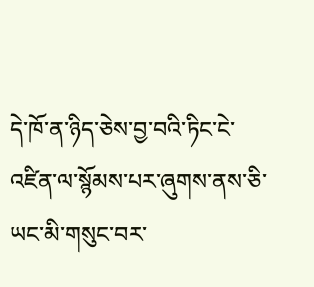དེ་ཁོ་ན་ཉིད་ཅེས་བྱ་བའི་ཏིང་ངེ་
འཛིན་ལ་སྙོམས་པར་ཞུགས་ནས་ཅི་ཡང་མི་གསུང་བར་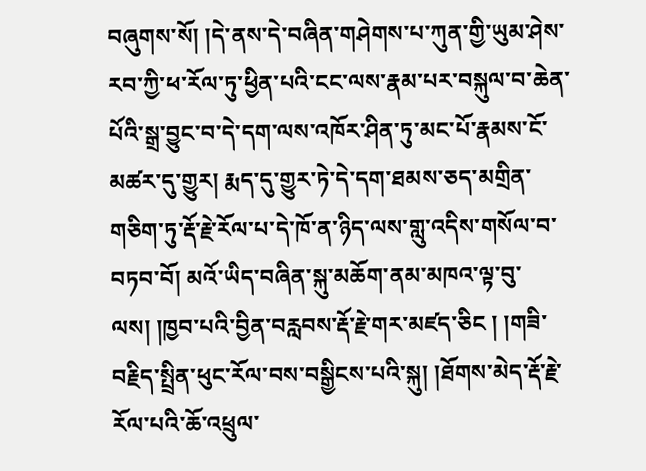བཞུགས་སོ། །དེ་ནས་དེ་བཞིན་གཤེགས་པ་ཀུན་གྱི་ཡུམ་ཤེས་རབ་ཀྱི་ཕ་རོལ་ཏུ་ཕྱིན་པའི་ངང་ལས་རྣམ་པར་བསྐུལ་བ་ཆེན་པོའི་སྒྲ་བྱུང་བ་དེ་དག་ལས་འཁོར་ཤིན་ཏུ་མང་པོ་རྣམས་ངོ་མཚར་དུ་གྱུར། རྨད་དུ་གྱུར་ཏེ་དེ་དག་ཐམས་ཅད་མགྲིན་གཅིག་ཏུ་རྡོ་རྗེ་རོལ་པ་དེ་ཁོ་ན་ཉིད་ལས་གླུ་འདིས་གསོལ་བ་བཏབ་བོ། མའོ་ཡིད་བཞིན་སྐུ་མཆོག་ནམ་མཁའ་ལྟ་བུ་ལས། །ཁྱབ་པའི་བྱིན་བརླབས་རྡོ་རྗེ་གར་མཛད་ཅིང ། །གཟི་བརྗིད་སྤྲིན་ཕུང་རོལ་བས་བསྒྱིངས་པའི་སྐུ། །ཐོགས་མེད་རྡོ་རྗེ་རོལ་པའི་ཆོ་འཕྲུལ་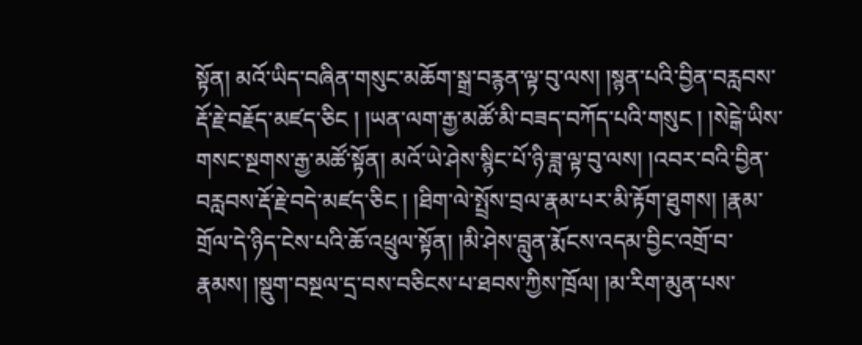སྟོན། མའོ་ཡིད་བཞིན་གསུང་མཆོག་སྒྲ་བརྙན་ལྟ་བུ་ལས། །སྙན་པའི་བྱིན་བརླབས་རྡོ་རྗེ་བརྗོད་མཛད་ཅིང ། །ཡན་ལག་རྒྱ་མཚོ་མི་བཟད་བཀོད་པའི་གསུང ། །སེངྒེ་ཡིས་གསང་སྔགས་རྒྱ་མཚོ་སྟོན། མའོ་ཡེ་ཤེས་སྙིང་པོ་ཉི་ཟླ་ལྟ་བུ་ལས། །འབར་བའི་བྱིན་བརླབས་རྡོ་རྗེ་བདེ་མཛད་ཅིང ། །ཐིག་ལེ་སྤྲོས་བྲལ་རྣམ་པར་མི་རྟོག་ཐུགས། །རྣམ་གྲོལ་དེ་ཉིད་ངེས་པའི་ཆོ་འཕྲུལ་སྟོན། །མི་ཤེས་བླུན་རྨོངས་འདམ་བྱིང་འགྲོ་བ་རྣམས། །སྡུག་བསྔལ་དྲ་བས་བཅིངས་པ་ཐབས་ཀྱིས་ཁྲོལ། །མ་རིག་མུན་པས་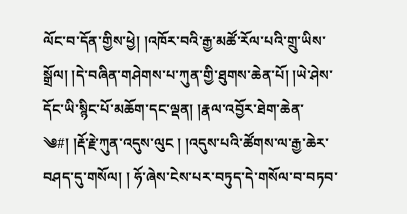ལོང་བ་དོན་གྱིས་ཕྱེ། །འཁོར་བའི་རྒྱ་མཚོ་རོལ་པའི་གྲུ་ཡིས་སྒྲོལ། །དེ་བཞིན་གཤེགས་པ་ཀུན་གྱི་ཐུགས་ཆེན་པོ། །ཡེ་ཤེས་དོང་ཡི་སྙིང་པོ་མཆོག་དང་ལྡན། །རྣལ་འབྱོར་ཐེག་ཆེན་
༄#། །རྡོ་རྗེ་ཀུན་འདུས་ལུང ། །འདུས་པའི་ཚོགས་ལ་རྒྱ་ཆེར་བཤད་དུ་གསོལ། ། ཧོ་ཞེས་ངེས་པར་བཏུད་དེ་གསོལ་བ་བཏབ་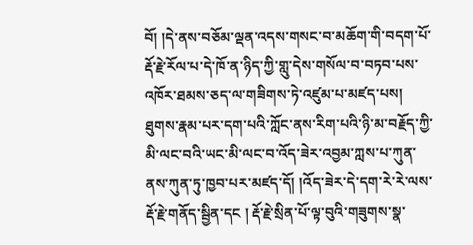བོ། །དེ་ནས་བཅོམ་ལྡན་འདས་གསང་བ་མཆོག་གི་བདག་པོ་རྡོ་རྗེ་རོལ་པ་དེ་ཁོ་ན་ཉིད་ཀྱི་གླུ་དེས་གསོལ་བ་བཏབ་པས་འཁོར་ཐམས་ཅད་ལ་གཟིགས་ཏེ་འཛུམ་པ་མཛད་པས། ཐུགས་རྣམ་པར་དག་པའི་ཀློང་ནས་རིག་པའི་ཉི་མ་བརྗོད་ཀྱི་མི་ལང་བའི་ཡང་མི་ལང་བ་འོད་ཟེར་འབྱམ་ཀླས་པ་ཀུན་ནས་ཀུན་ཏུ་ཁྱབ་པར་མཛད་དོ། །འོད་ཟེར་དེ་དག་རེ་རེ་ལས་རྡོ་རྗེ་གནོད་སྦྱིན་དང ། རྡོ་རྗེ་སྲིན་པོ་ལྟ་བུའི་གཟུགས་སྣ་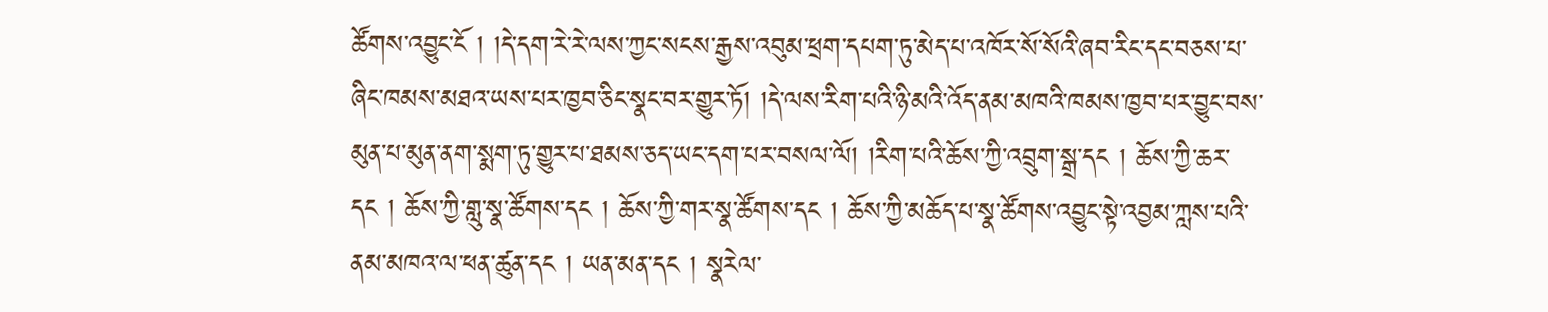ཚོགས་འབྱུང་ངོ ། །དེ་དག་རེ་རེ་ལས་ཀྱང་སངས་རྒྱས་འབུམ་ཕྲག་དཔག་ཏུ་མེད་པ་འཁོར་སོ་སོའི་ཞབ་རིང་དང་བཅས་པ་ཞིང་ཁམས་མཐའ་ཡས་པར་ཁྱབ་ཅིང་སྣང་བར་གྱུར་ཏོ། །དེ་ལས་རིག་པའི་ཉི་མའི་འོད་ནམ་མཁའི་ཁམས་ཁྱབ་པར་བྱུང་བས་མུན་པ་མུན་ནག་སྨག་ཏུ་གྱུར་པ་ཐམས་ཅད་ཡང་དག་པར་བསལ་ལོ། །རིག་པའི་ཆོས་ཀྱི་འབྲུག་སྒྲ་དང ། ཆོས་ཀྱི་ཆར་དང ། ཆོས་ཀྱི་གླུ་སྣ་ཚོགས་དང ། ཆོས་ཀྱི་གར་སྣ་ཚོགས་དང ། ཆོས་ཀྱི་མཆོད་པ་སྣ་ཚོགས་འབྱུང་སྟེ་འབྱམ་ཀླས་པའི་ནམ་མཁའ་ལ་ཕན་ཚུན་དང ། ཡན་མན་དང ། སྣརེལ་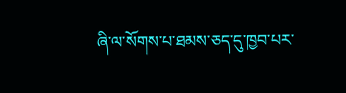ཞི་ལ་སོགས་པ་ཐམས་ཅད་དུ་ཁྱབ་པར་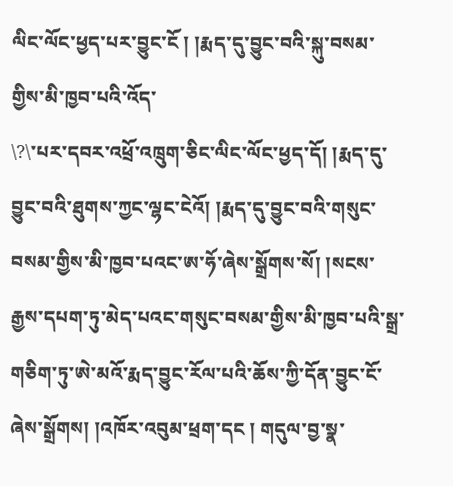ལིང་ལོང་ཕྱད་པར་བྱུང་ངོ ། །རྨད་དུ་བྱུང་བའི་སྐུ་བསམ་གྱིས་མི་ཁྱབ་པའི་འོད་
\?\་པར་དབར་འཕྲོ་འཁྲུག་ཅིང་ལིང་ལོང་ཕྱད་དོ། །རྨད་དུ་བྱུང་བའི་ཐུགས་ཀྱང་ལྷང་ངེའོ། །རྨད་དུ་བྱུང་བའི་གསུང་བསམ་གྱིས་མི་ཁྱབ་པའང་ཨ་ཧོ་ཞེས་སྒྲོགས་སོ། །སངས་རྒྱས་དཔག་ཏུ་མེད་པའང་གསུང་བསམ་གྱིས་མི་ཁྱབ་པའི་སྒྲ་གཅིག་ཏུ་ཨེ་མའོ་རྨད་བྱུང་རོལ་པའི་ཆོས་ཀྱི་དོན་བྱུང་ངོ་ཞེས་སྒྲོགས། །འཁོར་འབུམ་ཕྲག་དང ། གདུལ་བྱ་སྣ་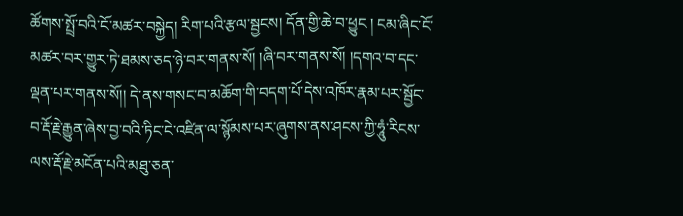ཚོགས་སྤྲོ་བའི་ངོ་མཚར་བསྐྱེད། རིག་པའི་རྩལ་སྦྱངས། དོན་གྱི་ཆེ་བ་ཕྱུང ། ངམ་ཞིང་ངོ་མཚར་བར་གྱུར་ཏེ་ཐམས་ཅད་ཉེ་བར་གནས་སོ། །ཞི་བར་གནས་སོ། །དགའ་བ་དང་ལྡན་པར་གནས་སོ།། དེ་ནས་གསང་བ་མཆོག་གི་བདག་པོ་དེས་འཁོར་རྣམ་པར་སྦྱོང་བ་རྡོ་རྗེ་རྒྱུན་ཞེས་བྱ་བའི་ཏིང་ངེ་འཛིན་ལ་སྙོམས་པར་ཞུགས་ནས་ཤངས་ཀྱི་ཧཱུཾ་རིངས་ལས་རྡོ་རྗེ་མངོན་པའི་མཐུ་ཅན་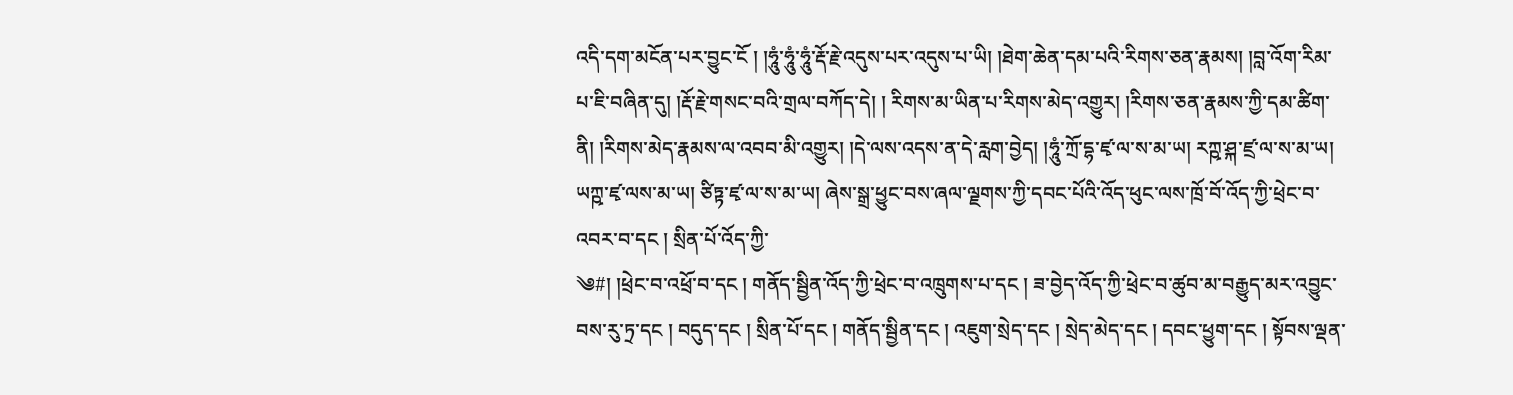འདི་དག་མངོན་པར་བྱུང་ངོ ། །ཧཱུཾ་ཧཱུཾ་ཧཱུཾ་རྡོ་རྗེ་འདུས་པར་འདུས་པ་ཡི། །ཐེག་ཆེན་དམ་པའི་རིགས་ཅན་རྣམས། །བླ་འོག་རིམ་པ་ཇི་བཞིན་དུ། །རྡོ་རྗེ་གསང་བའི་གྲལ་བཀོད་དེ། ། རིགས་མ་ཡིན་པ་རིགས་མེད་འགྱུར། །རིགས་ཅན་རྣམས་ཀྱི་དམ་ཚིག་ནི། །རིགས་མེད་རྣམས་ལ་འབབ་མི་འགྱུར། །དེ་ལས་འདས་ན་དེ་རླག་བྱེད། །ཧཱུཾ་ཀྲོ་དྷ་ཛྭ་ལ་ས་མ་ཡ། རཀྵ་ཤྐ་ཛྲ་ལ་ས་མ་ཡ། ཡཀྵ་ཛྭ་ལས་མ་ཡ། ཙིཏྟ་ཛྭ་ལ་ས་མ་ཡ། ཞེས་སྒྲ་ཕྱུང་བས་ཞལ་ལྗགས་ཀྱི་དབང་པོའི་འོད་ཕུང་ལས་ཁྲོ་བོ་འོད་ཀྱི་ཕྲེང་བ་འབར་བ་དང ། སྲིན་པོ་འོད་ཀྱི་
༄#། །ཕྲེང་བ་འཕྲོ་བ་དང ། གནོད་སྦྱིན་འོད་ཀྱི་ཕྲེང་བ་འཁྲུགས་པ་དང ། ཟ་བྱེད་འོད་ཀྱི་ཕྲེང་བ་ཚུབ་མ་བརྒྱུད་མར་འབྱུང་བས་རུ་ཏྲ་དང ། བདུད་དང ། སྲིན་པོ་དང ། གནོད་སྦྱིན་དང ། འཇུག་སྲེད་དང ། སྲེད་མེད་དང ། དབང་ཕྱུག་དང ། སྟོབས་ལྡན་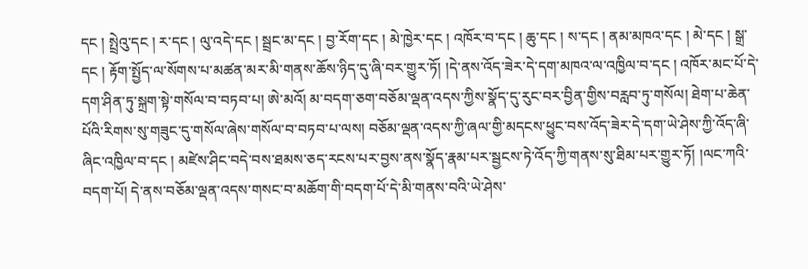དང ། སྤྲེའུ་དང ། ར་དང ། ལུ་འདེ་དང ། སྦྲང་མ་དང ། བྱ་རོག་དང ། མེ་ཁྱེར་དང ། འཁོར་བ་དང ། ཆུ་དང ། ས་དང ། ནམ་མཁའ་དང ། མེ་དང ། སྒྲ་དང ། རྟོག་སྤྱོད་ལ་སོགས་པ་མཚན་མར་མི་གནས་ཆོས་ཉིད་དུ་ཞི་བར་གྱུར་ཏོ། །དེ་ནས་འོད་ཟེར་དེ་དག་མཁའ་ལ་འཁྱིལ་བ་དང ། འཁོར་མང་པོ་དེ་དག་ཤིན་ཏུ་སྐྲག་སྟེ་གསོལ་བ་བཏབ་པ། ཨེ་མའོ། མ་བདག་ཅག་བཅོམ་ལྡན་འདས་ཀྱིས་སྣོད་དུ་རུང་བར་བྱིན་གྱིས་བརླབ་ཏུ་གསོལ། ཐེག་པ་ཆེན་པོའི་རིགས་སུ་གཟུང་དུ་གསོལ་ཞེས་གསོལ་བ་བཏབ་པ་ལས། བཅོམ་ལྡན་འདས་ཀྱི་ཞལ་གྱི་མདངས་ཕྱུང་བས་འོད་ཟེར་དེ་དག་ཡེ་ཤེས་ཀྱི་འོད་ཞི་ཞིང་འཁྱིལ་བ་དང ། མཛེས་ཤིང་བདེ་བས་ཐམས་ཅད་རངས་པར་བྱས་ནས་སྣོད་རྣམ་པར་སྦྱངས་ཏེ་འོད་ཀྱི་གནས་སུ་ཐིམ་པར་གྱུར་ཏོ། །ལང་ཀའི་བདག་པོ། དེ་ནས་བཅོམ་ལྡན་འདས་གསང་བ་མཆོག་གི་བདག་པོ་དེ་མི་གནས་བའི་ཡེ་ཤེས་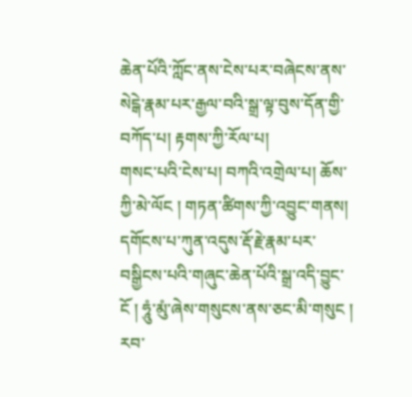ཆེན་པོའི་ཀློང་ནས་ངེས་པར་བཞེངས་ནས་སེངྒེ་རྣམ་པར་རྒྱལ་བའི་སྒྲ་ལྟ་བུས་དོན་གྱི་བཀོད་པ། རྟགས་ཀྱི་རོལ་པ།
གསང་པའི་ངེས་པ། བཀའི་འགྲེལ་པ། ཆོས་ཀྱི་མེ་ལོང ། གཏན་ཚིགས་ཀྱི་འབྱུང་གནས། དགོངས་པ་ཀུན་འདུས་རྡོ་རྗེ་རྣམ་པར་བསྒྱིངས་པའི་གཞུང་ཆེན་པོའི་སྒྲ་འདི་བྱུང་ངོ ། ཧཱུཾ་མུཾ་ཞེས་གསུངས་ནས་ཅང་མི་གསུང ། རབ་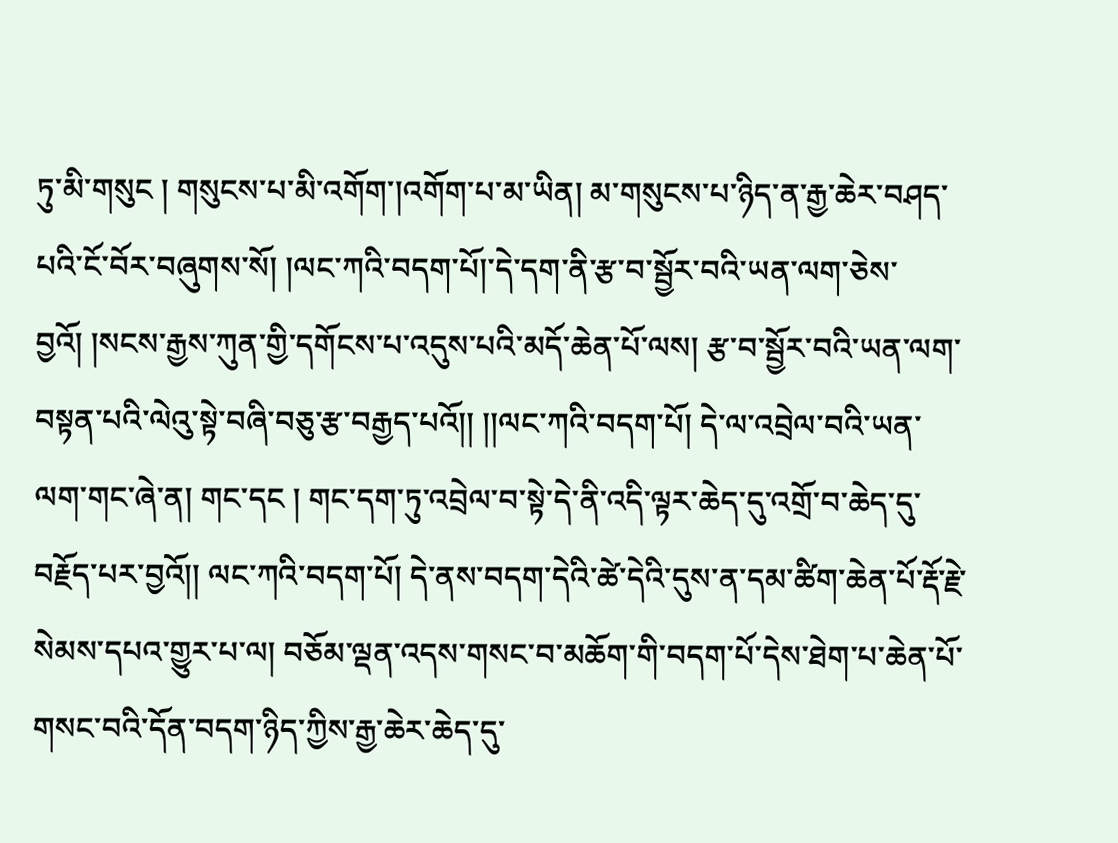ཏུ་མི་གསུང ། གསུངས་པ་མི་འགོག་།འགོག་པ་མ་ཡིན། མ་གསུངས་པ་ཉིད་ན་རྒྱ་ཆེར་བཤད་པའི་ངོ་བོར་བཞུགས་སོ། །ལང་ཀའི་བདག་པོ།་དེ་དག་ནི་རྩ་བ་སྦྱོར་བའི་ཡན་ལག་ཅེས་བྱའོ། །སངས་རྒྱས་ཀུན་གྱི་དགོངས་པ་འདུས་པའི་མདོ་ཆེན་པོ་ལས། རྩ་བ་སྦྱོར་བའི་ཡན་ལག་བསྟན་པའི་ལེའུ་སྟེ་བཞི་བཅུ་རྩ་བརྒྱད་པའོ།། །།ལང་ཀའི་བདག་པོ། དེ་ལ་འབྲེལ་བའི་ཡན་ལག་གང་ཞེ་ན། གང་དང ། གང་དག་ཏུ་འབྲེལ་བ་སྟེ་དེ་ནི་འདི་ལྟར་ཆེད་དུ་འགྲོ་བ་ཆེད་དུ་བརྗོད་པར་བྱའོ།། ལང་ཀའི་བདག་པོ། དེ་ནས་བདག་དེའི་ཚེ་དེའི་དུས་ན་དམ་ཚིག་ཆེན་པོ་རྡོ་རྗེ་སེམས་དཔའ་གྱུར་པ་ལ། བཅོམ་ལྡན་འདས་གསང་བ་མཆོག་གི་བདག་པོ་དེས་ཐེག་པ་ཆེན་པོ་གསང་བའི་དོན་བདག་ཉིད་ཀྱིས་རྒྱ་ཆེར་ཆེད་དུ་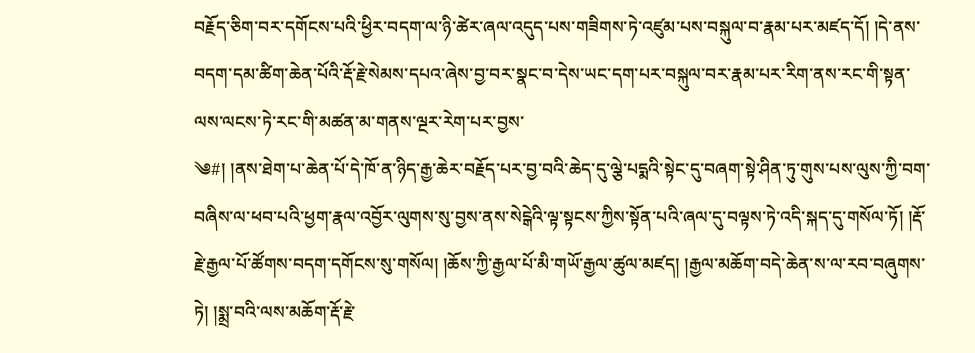བརྗོད་ཅིག་བར་དགོངས་པའི་ཕྱིར་བདག་ལ་ཉི་ཚེར་ཞལ་འདུད་པས་གཟིགས་ཏེ་འཛུམ་པས་བསྐུལ་བ་རྣམ་པར་མཛད་དོ། །དེ་ནས་བདག་དམ་ཚིག་ཆེན་པོའི་རྡོ་རྗེ་སེམས་དཔའ་ཞེས་བྱ་བར་སྣང་བ་དེས་ཡང་དག་པར་བསྐུལ་བར་རྣམ་པར་རིག་ནས་རང་གི་སྟན་ལས་ལངས་ཏེ་རང་གི་མཚན་མ་གནས་ལྔར་རེག་པར་བྱས་
༄#། །ནས་ཐེག་པ་ཆེན་པོ་དེ་ཁོ་ན་ཉིད་རྒྱ་ཆེར་བརྗོད་པར་བྱ་བའི་ཆེད་དུ་ལྕེ་པདྨའི་སྟེང་དུ་བཞག་སྟེ་ཤིན་ཏུ་གུས་པས་ལུས་ཀྱི་བག་བཞིས་ལ་ཕབ་པའི་ཕྱག་རྣལ་འབྱོར་ལུགས་སུ་བྱས་ནས་སེངྒེའི་ལྟ་སྟངས་ཀྱིས་སྟོན་པའི་ཞལ་དུ་བལྟས་ཏེ་འདི་སྐད་དུ་གསོལ་ཏོ། །རྡོ་རྗེ་རྒྱལ་པོ་ཚོགས་བདག་དགོངས་སུ་གསོལ། །ཆོས་ཀྱི་རྒྱལ་པོ་མི་གཡོ་རྒྱལ་ཚུལ་མཛད། །རྒྱལ་མཆོག་བདེ་ཆེན་ས་ལ་རབ་བཞུགས་ཏེ། །སྨྲ་བའི་ལས་མཆོག་རྡོ་རྗེ་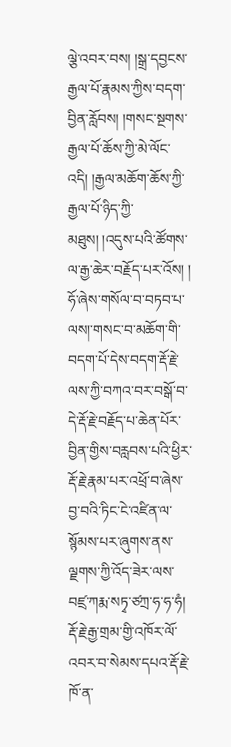ལྕེ་འབར་བས། །སྒྲ་དབྱངས་རྒྱལ་པོ་རྣམས་ཀྱིས་བདག་བྱིན་རློབས། །གསང་སྔགས་རྒྱལ་པོ་ཆོས་ཀྱི་མེ་ལོང་འདི། །རྒྱལ་མཆོག་ཆོས་ཀྱི་རྒྱལ་པོ་ཉིད་ཀྱི་མཐུས། །འདུས་པའི་ཚོགས་ལ་རྒྱ་ཆེར་བརྗོད་པར་འོས། ། ཧོ་ཞེས་གསོལ་བ་བཏབ་པ་ལས།་གསང་བ་མཆོག་གི་བདག་པོ་དེས་བདག་རྡོ་རྗེ་ལས་ཀྱི་བཀའ་བར་བསྒོ་བ་དེ་རྡོ་རྗེ་བརྗོད་པ་ཆེན་པོར་བྱིན་གྱིས་བརླབས་པའི་ཕྱིར་རྡོ་རྗེ་རྣམ་པར་འཕྲོ་བ་ཞེས་བྱ་བའི་ཏིང་ངེ་འཛིན་ལ་སྙོམས་པར་ཞུགས་ནས་ལྗགས་ཀྱི་འོད་ཟེར་ལས་བཛྲ་ཀརྨ་སཏྭ་ཙཀྲ་ཧ་ཧ་ཧཾ། རྡོ་རྗེ་རྒྱ་གྲམ་གྱི་འཁོར་ལོ་འབར་བ་སེམས་དཔའ་རྡོ་རྗེ་ཁོ་ན་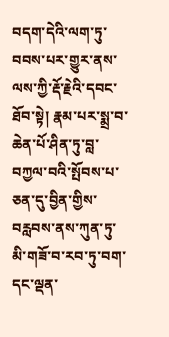བདག་དེའི་ལག་ཏུ་བབས་པར་གྱུར་ནས་ལས་ཀྱི་རྡོ་རྗེའི་དབང་ཐོབ་སྟེ། རྣམ་པར་སྨྲ་བ་ཆེན་པོ་ཤིན་ཏུ་བླ་བཀྱལ་བའི་སྤོབས་པ་ཅན་དུ་བྱིན་གྱིས་བརླབས་ནས་ཀུན་ཏུ་མི་གཟོ་བ་རབ་ཏུ་བག་དང་ལྡན་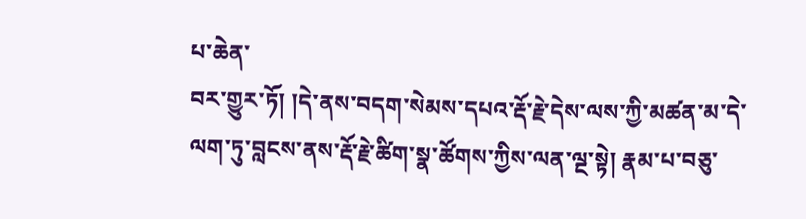པ་ཆེན་
བར་གྱུར་ཏོ། །དེ་ནས་བདག་སེམས་དཔའ་རྡོ་རྗེ་དེས་ལས་ཀྱི་མཚན་མ་དེ་ལག་ཏུ་བླངས་ནས་རྡོ་རྗེ་ཚིག་སྣ་ཚོགས་ཀྱིས་ལན་ལྔ་སྟེ། རྣམ་པ་བཅུ་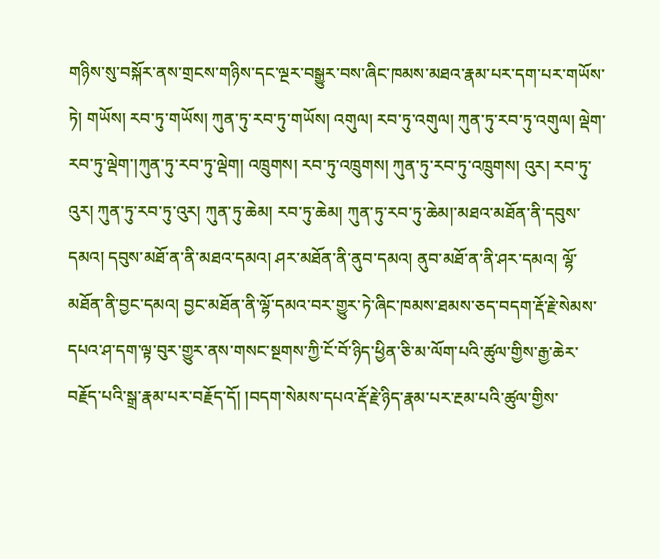གཉིས་སུ་བསྐོར་ནས་གྲངས་གཉིས་དང་ལྔར་བསྒྱུར་བས་ཞིང་ཁམས་མཐའ་རྣམ་པར་དག་པར་གཡོས་ཏེ། གཡོས། རབ་ཏུ་གཡོས། ཀུན་ཏུ་རབ་ཏུ་གཡོས། འགུལ། རབ་ཏུ་འགུལ། ཀུན་ཏུ་རབ་ཏུ་འགུལ། ལྡེག་རབ་ཏུ་ལྡེག་།ཀུན་ཏུ་རབ་ཏུ་ལྡེག། འཁྲུགས། རབ་ཏུ་འཁྲུགས། ཀུན་ཏུ་རབ་ཏུ་འཁྲུགས། འུར། རབ་ཏུ་འུར། ཀུན་ཏུ་རབ་ཏུ་འུར། ཀུན་ཏུ་ཆེམ། རབ་ཏུ་ཆེམ། ཀུན་ཏུ་རབ་ཏུ་ཆེམ།་མཐའ་མཐོན་ནི་དབུས་དམའ། དབུས་མཐོ་ན་ནི་མཐའ་དམའ། ཤར་མཐོན་ནི་ནུབ་དམའ། ནུབ་མཐོ་ན་ནི་ཤར་དམའ། ལྷོ་མཐོན་ནི་བྱང་དམའ། བྱང་མཐོན་ནི་ལྷོ་དམའ་བར་གྱུར་ཏེ་ཞིང་ཁམས་ཐམས་ཅད་བདག་རྡོ་རྗེ་སེམས་དཔའ་ཤ་དག་ལྟ་བུར་གྱུར་ནས་གསང་སྔགས་ཀྱི་ངོ་བོ་ཉིད་ཕྱིན་ཅི་མ་ལོག་པའི་ཚུལ་གྱིས་རྒྱ་ཆེར་བརྗོད་པའི་སྒྲ་རྣམ་པར་བརྗོད་དོ། །བདག་སེམས་དཔའ་རྡོ་རྗེ་ཉིད་རྣམ་པར་རྔམ་པའི་ཚུལ་གྱིས་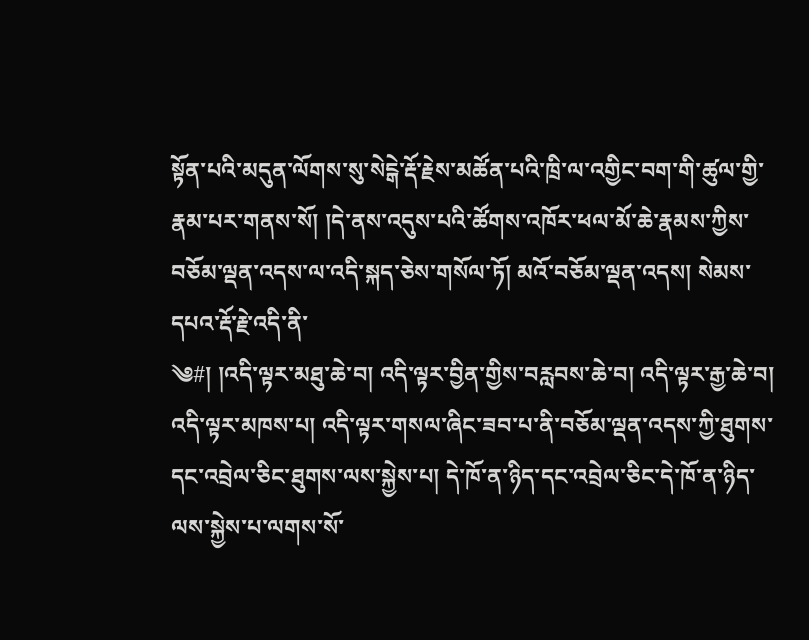སྟོན་པའི་མདུན་ལོགས་སུ་སེངྒེ་རྡོ་རྗེས་མཚོན་པའི་ཁྲི་ལ་འགྱིང་བག་གི་ཚུལ་གྱི་རྣམ་པར་གནས་སོ། །དེ་ནས་འདུས་པའི་ཚོགས་འཁོར་ཕལ་མོ་ཆེ་རྣམས་ཀྱིས་བཅོམ་ལྡན་འདས་ལ་འདི་སྐད་ཅེས་གསོལ་ཏོ། མའོ་བཅོམ་ལྡན་འདས། སེམས་དཔའ་རྡོ་རྗེ་འདི་ནི་
༄#། །འདི་ལྟར་མཐུ་ཆེ་བ། འདི་ལྟར་བྱིན་གྱིས་བརླབས་ཆེ་བ། འདི་ལྟར་རྒྱ་ཆེ་བ། འདི་ལྟར་མཁས་པ། འདི་ལྟར་གསལ་ཞིང་ཟབ་པ་ནི་བཅོམ་ལྡན་འདས་ཀྱི་ཐུགས་དང་འབྲེལ་ཅིང་ཐུགས་ལས་སྐྱེས་པ། དེ་ཁོ་ན་ཉིད་དང་འབྲེལ་ཅིང་དེ་ཁོ་ན་ཉིད་ལས་སྐྱེས་པ་ལགས་སོ་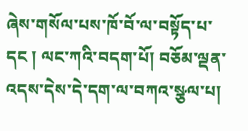ཞེས་གསོལ་པས་ཁོ་བོ་ལ་བསྟོད་པ་དང ། ལང་ཀའི་བདག་པོ། བཅོམ་ལྡན་འདས་དེས་དེ་དག་ལ་བཀའ་སྩལ་པ།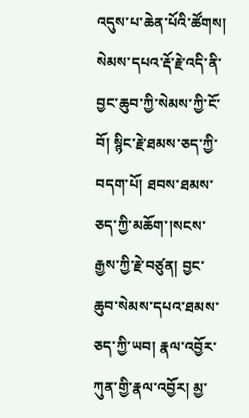འདུས་པ་ཆེན་པོའི་ཚོགས། སེམས་དཔའ་རྡོ་རྗེ་འདི་ནི་བྱང་ཆུབ་ཀྱི་སེམས་ཀྱི་ངོ་བོ། སྙིང་རྗེ་ཐམས་ཅད་ཀྱི་བདག་པོ། ཐབས་ཐམས་ཅད་ཀྱི་མཆོག་།སངས་རྒྱས་ཀྱི་རྗེ་བཙུན། བྱང་ཆུབ་སེམས་དཔའ་ཐམས་ཅད་ཀྱི་ཡབ། རྣལ་འབྱོར་ཀུན་གྱི་རྣལ་འབྱོར། མྱ་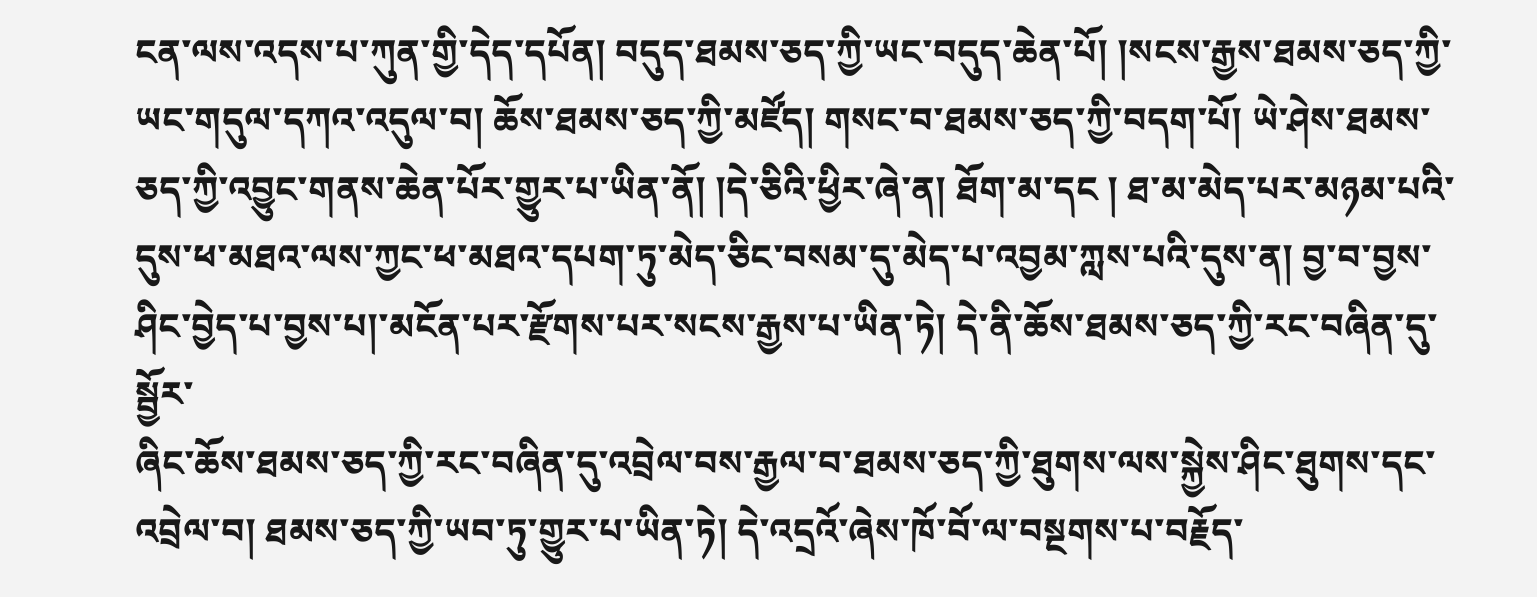ངན་ལས་འདས་པ་ཀུན་གྱི་དེད་དཔོན། བདུད་ཐམས་ཅད་ཀྱི་ཡང་བདུད་ཆེན་པོ། །སངས་རྒྱས་ཐམས་ཅད་ཀྱི་ཡང་གདུལ་དཀའ་འདུལ་བ། ཆོས་ཐམས་ཅད་ཀྱི་མཛོད། གསང་བ་ཐམས་ཅད་ཀྱི་བདག་པོ། ཡེ་ཤེས་ཐམས་ཅད་ཀྱི་འབྱུང་གནས་ཆེན་པོར་གྱུར་པ་ཡིན་ནོ། །དེ་ཅིའི་ཕྱིར་ཞེ་ན། ཐོག་མ་དང ། ཐ་མ་མེད་པར་མཉམ་པའི་དུས་ཕ་མཐའ་ལས་ཀྱང་ཕ་མཐའ་དཔག་ཏུ་མེད་ཅིང་བསམ་དུ་མེད་པ་འབྱམ་ཀླས་པའི་དུས་ན། བྱ་བ་བྱས་ཤིང་བྱེད་པ་བྱས་པ།་མངོན་པར་རྫོགས་པར་སངས་རྒྱས་པ་ཡིན་ཏེ། དེ་ནི་ཆོས་ཐམས་ཅད་ཀྱི་རང་བཞིན་དུ་སྦྱོར་
ཞིང་ཆོས་ཐམས་ཅད་ཀྱི་རང་བཞིན་དུ་འབྲེལ་བས་རྒྱལ་བ་ཐམས་ཅད་ཀྱི་ཐུགས་ལས་སྐྱེས་ཤིང་ཐུགས་དང་འབྲེལ་བ། ཐམས་ཅད་ཀྱི་ཡབ་ཏུ་གྱུར་པ་ཡིན་ཏེ། དེ་འདྲའོ་ཞེས་ཁོ་བོ་ལ་བསྔགས་པ་བརྗོད་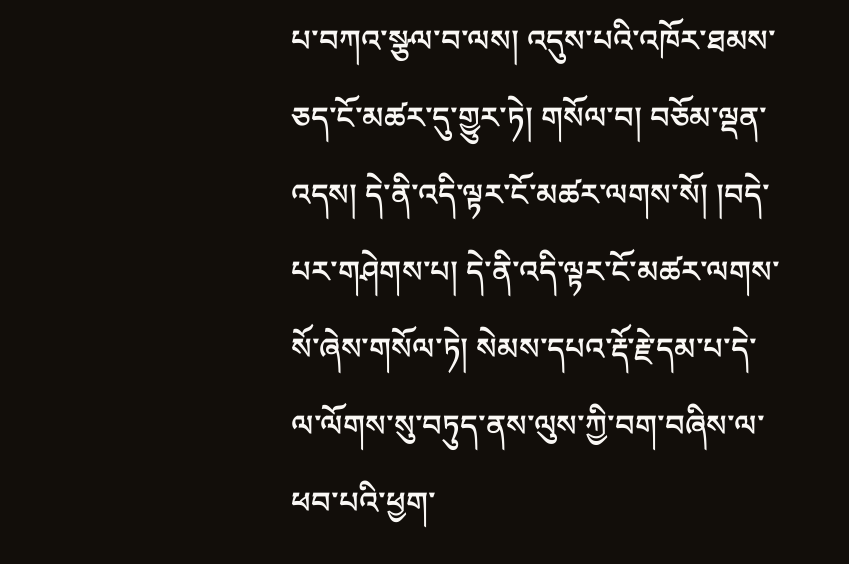པ་བཀའ་སྩལ་བ་ལས། འདུས་པའི་འཁོར་ཐམས་ཅད་ངོ་མཚར་དུ་གྱུར་ཏེ། གསོལ་བ། བཅོམ་ལྡན་འདས། དེ་ནི་འདི་ལྟར་ངོ་མཚར་ལགས་སོ། །བདེ་པར་གཤེགས་པ། དེ་ནི་འདི་ལྟར་ངོ་མཚར་ལགས་སོ་ཞེས་གསོལ་ཏེ། སེམས་དཔའ་རྡོ་རྗེ་དམ་པ་དེ་ལ་ལོགས་སུ་བཏུད་ནས་ལུས་ཀྱི་བག་བཞིས་ལ་ཕབ་པའི་ཕྱག་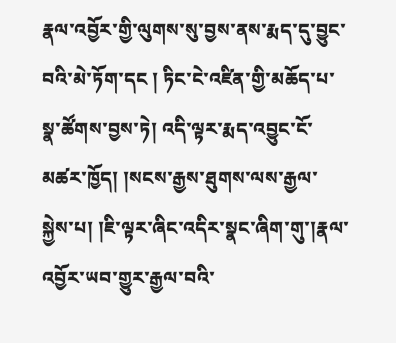རྣལ་འབྱོར་གྱི་ལུགས་སུ་བྱས་ནས་རྨད་དུ་བྱུང་བའི་མེ་ཏོག་དང ། ཏིང་ངེ་འཛིན་གྱི་མཆོད་པ་སྣ་ཚོགས་བྱས་ཏེ། འདི་ལྟར་རྨད་འབྱུང་ངོ་མཚར་ཁྱོད། །སངས་རྒྱས་ཐུགས་ལས་རྒྱལ་སྐྱེས་པ། །ཇི་ལྟར་ཞིང་འདིར་སྣང་ཞིག་གུ་།རྣལ་འབྱོར་ཡབ་གྱུར་རྒྱལ་བའི་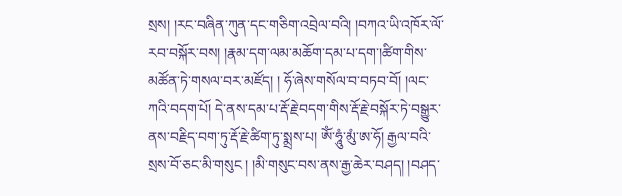སྲས། །རང་བཞིན་ཀུན་དང་གཅིག་འབྲེལ་བའི། །བཀའ་ཡི་འཁོར་ལོ་རབ་བསྐོར་བས། །རྣམ་དག་ལམ་མཆོག་དམ་པ་དག་།ཚིག་གིས་མཚོན་ཏེ་གསལ་བར་མཛོད། ། ཧོ་ཞེས་གསོལ་བ་བཏབ་བོ། །ལང་ཀའི་བདག་པོ། དེ་ནས་དམ་པ་རྡོ་རྗེ་བདག་གིས་རྡོ་རྗེ་བསྐོར་ཏེ་བསྒྱུར་ནས་བརྗིད་བག་ཏུ་རྡོ་རྗེ་ཚིག་ཏུ་སྨྲས་པ། ཨོཾ་ཧཱུཾ་མུཾ་ཨ་ཧོ། རྒྱལ་བའི་སྲས་བོ་ཅང་མི་གསུང ། །མི་གསུང་བས་ནས་རྒྱ་ཆེར་བཤད། །བཤད་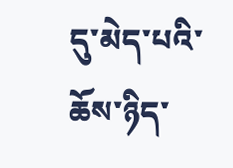དུ་མེད་པའི་ཆོས་ཉིད་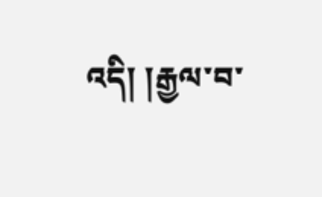འདི། །རྒྱལ་བ་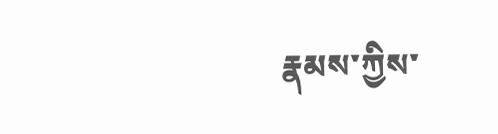རྣམས་ཀྱིས་